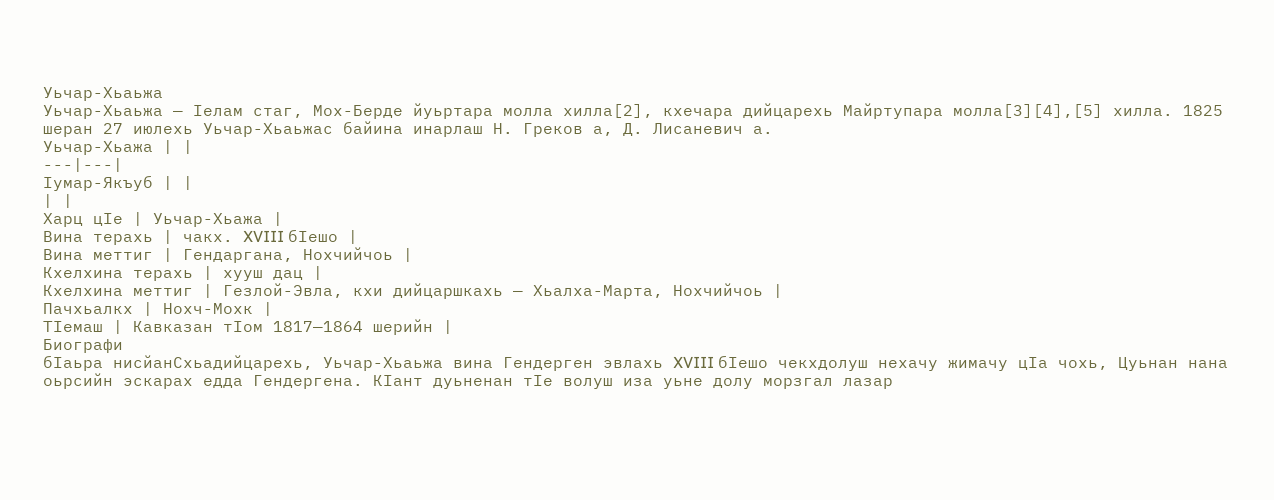Уьчар-Хьаьжа
Уьчар-Хьаьжа — Ӏелам стаг, Мох-Берде йуьртара молла хилла[2], кхечара дийцарехь Майртупара молла[3][4],[5] хилла. 1825 шеран 27 июлехь Уьчар-Хьаьжас байина инарлаш Н. Греков а, Д. Лисаневич а.
Уьчар-Хьажа | |
---|---|
Iумар-Якъуб | |
| |
Харц цӀе | Уьчар-Хьажа |
Вина терахь | чакх. XVIII бӀешо |
Вина меттиг | Гендаргана, Нохчийчоь |
Кхелхина терахь | хууш дац |
Кхелхина меттиг | Гезлой-Эвла, кхи дийцаршкахь — Хьалха-Марта, Нохчийчоь |
Пачхьалкх | Нохч-Мохк |
ТӀемаш | Кавказан тӀом 1817—1864 шерийн |
Биографи
бӀаьра нисйанСхьадийцарехь, Уьчар-Хьаьжа вина Гендерген эвлахь XVIII бӀешо чекхдолуш нехачу жимачу цӀа чохь, Цуьнан нана оьрсийн эскарах едда Гендергена. КӀант дуьненан тӀе волуш иза уьне долу морзгал лазар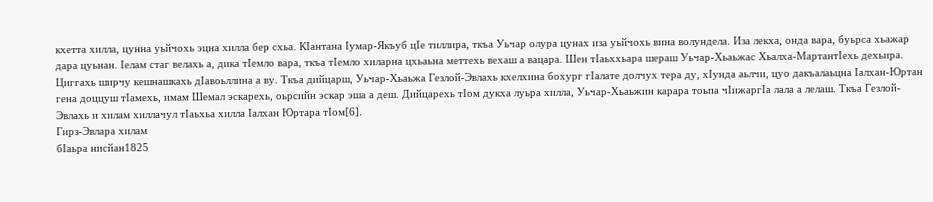кхетта хилла, цунна уьйчохь эцна хилла бер схьа. КӀантана Ӏумар-Якъуб цӀе тиллира, ткъа Уьчар олура цунах иза уьйчохь вина волундела. Иза лекха, онда вара, буьрса хьажар дара цуьнан. Ӏелам стаг велахь а, дика тӀемло вара, ткъа тӀемло хиларна цхьаьна меттехь вехаш а вацара. Шен тӀаьххьара шераш Уьчар-Хьаьжас Хьалха-МартантӀехь дехьира. Циггахь ширчу кешнашкахь дӀавоьллина а ву. Ткъа дийцарш, Уьчар-Хьаьжа Гезлой-Эвлахь кхелхина бохург гӀалате долчух тера ду, хӀунда аьлчи, цуо дакъалаьцна Ӏалхан-Юртан гена доццуш тӀамехь, имам Шемал эскарехь, оьрсийн эскар эша а деш. Дийцарехь тӀом дукха луьра хилла, Уьчар-Хьаьжин карара тоьпа чӀижаргӀа лала а лелаш. Ткъа Гезлой-Эвлахь и хилам хиллачул тӀаьхьа хилла Ӏалхан Юртара тӀом[6].
Гирз-Эвлара хилам
бӀаьра нисйан1825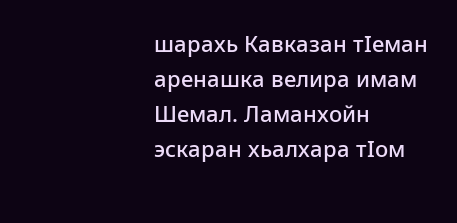шарахь Кавказан тӀеман аренашка велира имам Шемал. Ламанхойн эскаран хьалхара тӀом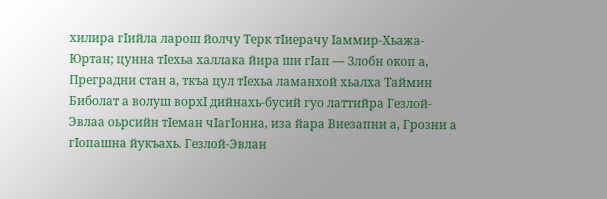хилира гӀийла ларош йолчу Терк тӀиерачу Ӏаммир-Хьажа-Юртан; цунна тӀехьа халлака йира ши гӀап — Злобн окоп а, Преградни стан а, ткъа цул тӀехьа ламанхой хьалха Таймин Биболат а волуш ворхӀ дийнахь-бусий гуо латтийра Гезлой-Эвлаа оьрсийн тӀеман чӀагӀонна, иза йара Внезапни а, Грозни а гӀопашна йукъахь. Гезлой-Эвлан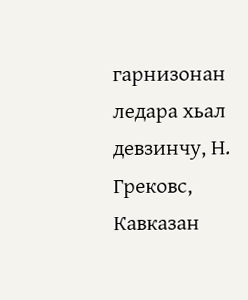гарнизонан ледара хьал девзинчу, Н. Грековс, Кавказан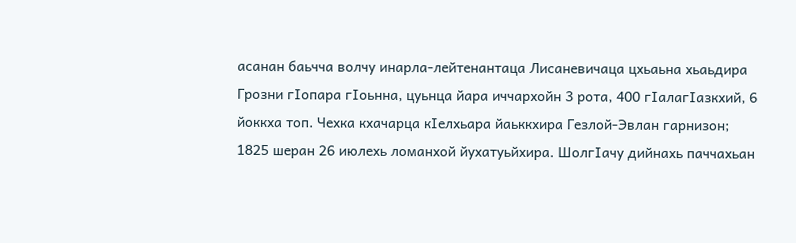асанан баьчча волчу инарла-лейтенантаца Лисаневичаца цхьаьна хьаьдира Грозни гӀопара гӀоьнна, цуьнца йара иччархойн 3 рота, 400 гӀалагӀазкхий, 6 йоккха топ. Чехка кхачарца кӀелхьара йаьккхира Гезлой-Эвлан гарнизон; 1825 шеран 26 июлехь ломанхой йухатуьйхира. ШолгӀачу дийнахь паччахьан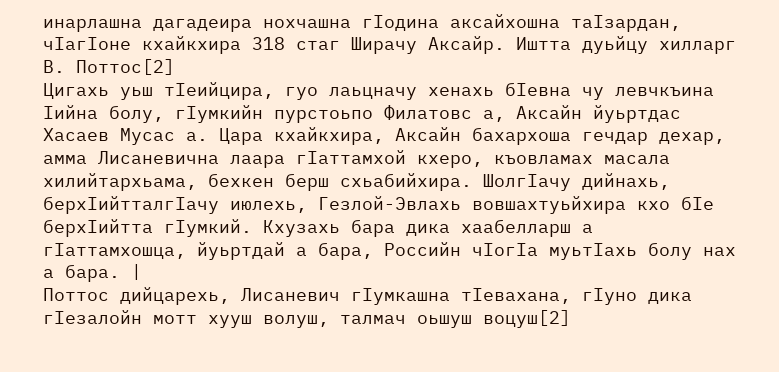инарлашна дагадеира нохчашна гӀодина аксайхошна таӀзардан, чӀагӀоне кхайкхира 318 стаг Ширачу Аксайр. Иштта дуьйцу хилларг В. Поттос[2]
Цигахь уьш тӀеийцира, гуо лаьцначу хенахь бӀевна чу левчкъина Ӏийна болу, гӀумкийн пурстоьпо Филатовс а, Аксайн йуьртдас Хасаев Мусас а. Цара кхайкхира, Аксайн бахархоша гечдар дехар, амма Лисаневична лаара гӀаттамхой кхеро, къовламах масала хилийтархьама, бехкен берш схьабийхира. ШолгӀачу дийнахь, берхӀийтталгӀачу июлехь, Гезлой-Эвлахь вовшахтуьйхира кхо бӀе берхӀийтта гӀумкий. Кхузахь бара дика хаабелларш а гӀаттамхошца, йуьртдай а бара, Российн чӀогӀа муьтӀахь болу нах а бара. |
Поттос дийцарехь, Лисаневич гӀумкашна тӀевахана, гӀуно дика гӀезалойн мотт хууш волуш, талмач оьшуш воцуш[2]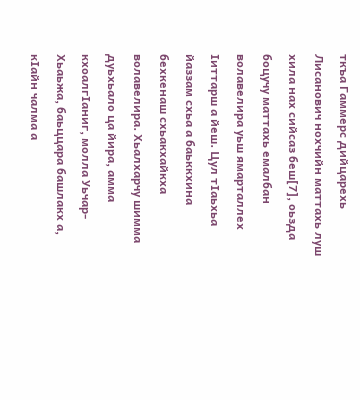ткъа Гаммерс дийцарехь Лисанович нохчийн маттахь луш хила нах сийсаз беш[7], оьзда боцучу маттахь емалбан волавелира уьш ямарталлех Ӏиттарш а йеш. Цул тӀаьхьа йаззам схьа а баьккхина бехкенаш схьакхайкха волавелира. Хьалхарчу шимма дуьхьало ца йира, амма кхоалгӀаниг, молла Уьчар-Хьаьжа, баьццара башлакх а, кӀайн чалма а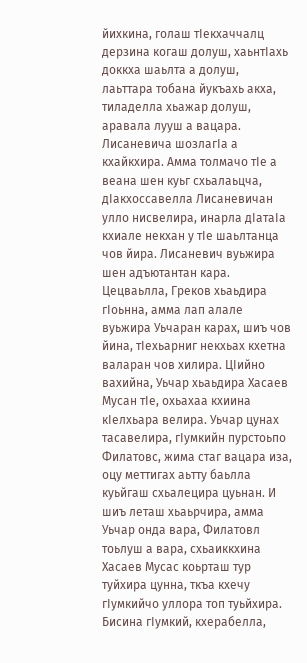йихкина, голаш тӀекхаччалц дерзина когаш долуш, хаьнтӀахь доккха шаьлта а долуш, лаьттара тобана йукъахь акха, тиладелла хьажар долуш, аравала лууш а вацара. Лисаневича шозлагӀа а кхайкхира. Амма толмачо тӀе а веана шен куьг схьалаьцча, дӀакхоссавелла Лисаневичан улло нисвелира, инарла дӀатаӀа кхиале некхан у тӀе шаьлтанца чов йира. Лисаневич вуьжира шен адъютантан кара. Цецваьлла, Греков хьаьдира гӀоьнна, амма лап алале вуьжира Уьчаран карах, шиъ чов йина, тӀехьарниг некхьах кхетна валаран чов хилира. ЦӀийно вахийна, Уьчар хьаьдира Хасаев Мусан тӀе, охьахаа кхиина кӀелхьара велира. Уьчар цунах тасавелира, гӀумкийн пурстоьпо Филатовс, жима стаг вацара иза, оцу меттигах аьтту баьлла куьйгаш схьалецира цуьнан. И шиъ леташ хьаьрчира, амма Уьчар онда вара, Филатовл тоьлуш а вара, схьаиккхина Хасаев Мусас коьрташ тур туйхира цунна, ткъа кхечу гӀумкийчо уллора топ туьйхира. Бисина гӀумкий, кхерабелла,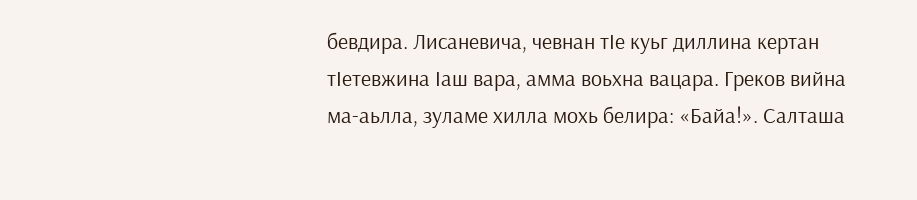бевдира. Лисаневича, чевнан тӀе куьг диллина кертан тӀетевжина Ӏаш вара, амма воьхна вацара. Греков вийна ма-аьлла, зуламе хилла мохь белира: «Байа!». Салташа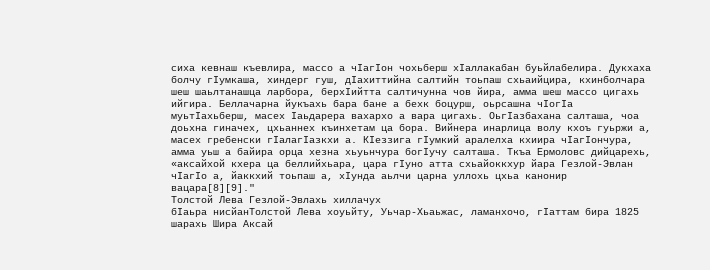сиха кевнаш къевлира, массо а чӀагӀон чохьберш хӀаллакабан буьйлабелира. Дукхаха болчу гӀумкаша, хиндерг гуш, дӀахиттийна салтийн тоьпаш схьаийцира, кхинболчара шеш шаьлтанашца ларбора, берхӀийтта салтичунна чов йира, амма шеш массо цигахь ийгира. Беллачарна йукъахь бара бане а бехк боцурш, оьрсашна чӀогӀа муьтӀахьберш, масех Ӏаьдарера вахархо а вара цигахь. ОьгӀазбахана салташа, чоа доьхна гиначех, цхьаннех къинхетам ца бора. Вийнера инарлица волу кхоъ гуьржи а, масех гребенски гӀалагӀазкхи а. КӀеззига гӀумкий аралелха кхиира чӀагӀончура, амма уьш а байира орца хезна хьуьнчура богӀучу салташа. Ткъа Ермоловс дийцарехь, «аксайхой кхера ца беллийхьара, цара гӀуно атта схьайоккхур йара Гезлой-Эвлан чӀагӀо а, йаккхий тоьпаш а, хӀунда аьлчи царна уллохь цхьа канонир вацара[8][9]."
Толстой Лева Гезлой-Эвлахь хиллачух
бӀаьра нисйанТолстой Лева хоуьйту, Уьчар-Хьаьжас, ламанхочо, гӀаттам бира 1825 шарахь Шира Аксай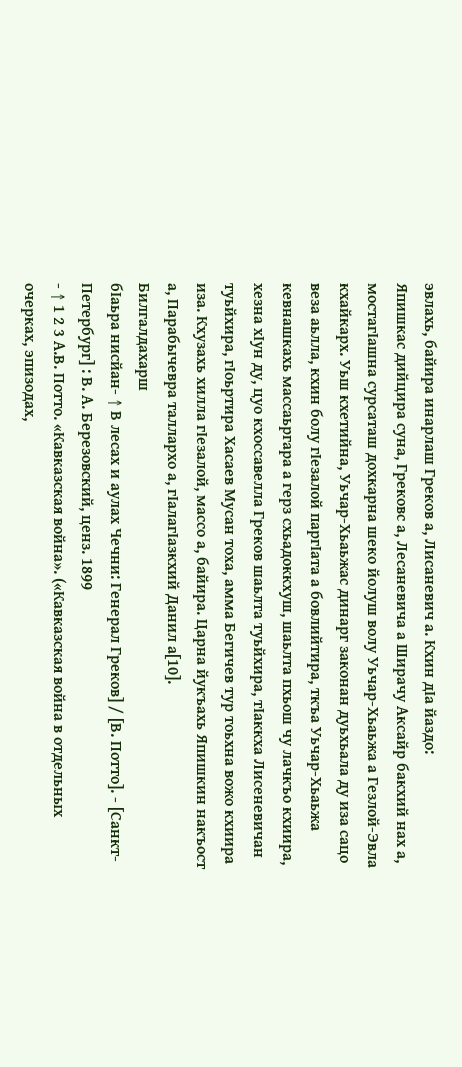эвлахь, байира инарлаш Греков а, Лисаневич а. Кхин дӀа йаздо:
Япишкас дийцира суна, Грековс а, Лесаневича а Ширачу Аксайр бакхий нах а, мостагӀашна сурсаташ дохкарна шеко йолуш волу Уьчар-Хьаьжа а Гезлой-Эвла кхайкарх. Уьш кхетийна, Уьчар-Хьаьжас динарг законан дуьхьала ду иза сацо веза аьлла, кхин болу гӀезалой паргӀата а бовлийтира, ткъа Уьчар-Хьаьжа кевнашкахь массаьргара а герз схьадоккхуш, шаьлта пхьош чу лачкъо кхиира, хезна хӀун ду, цуо кхоссавелла Греков шаьлта туьйхира, тӀаккха Лисеневичан туьйхира, гӀоьртира Хасаев Мусан тоха, амма Бегичев тур тоьхна вожо кхиира иза. Кхузахь хилла гӀезалой, массо а, байира. Царна йукъахь Япишкин накъост а, Парабычевра таллархо а, гӀалагӀазкхий Данил а[10].
Билгалдахарш
бӀаьра нисйан- ↑ В лесах и аулах Чечни: Генерал Греков] / [В. Потто]. - [Санкт-Петербург] : В. А. Березовский, ценз. 1899
- ↑ 1 2 3 А.В. Потто. «Кавказская война». («Кавказская война в отдельных очерках, эпизодах,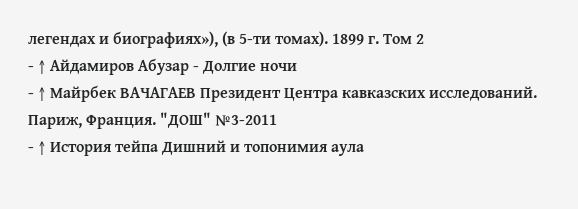легендах и биографиях»), (в 5-ти томах). 1899 г. Том 2
- ↑ Айдамиров Абузар - Долгие ночи
- ↑ Майрбек ВАЧАГАЕВ Президент Центра кавказских исследований. Париж, Франция. "ДОШ" №3-2011
- ↑ История тейпа Дишний и топонимия аула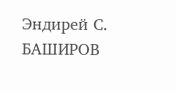Эндирей С. БАШИРОВ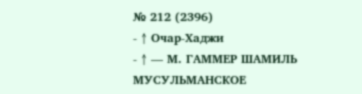№ 212 (2396)
- ↑ Очар-Хаджи
- ↑ — М. ГАММЕР ШАМИЛЬ МУСУЛЬМАНСКОЕ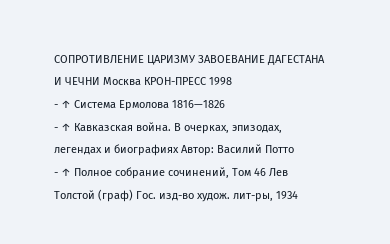СОПРОТИВЛЕНИЕ ЦАРИЗМУ ЗАВОЕВАНИЕ ДАГЕСТАНА И ЧЕЧНИ Москва КРОН-ПРЕСС 1998
- ↑ Система Ермолова 1816—1826
- ↑ Кавказская война. В очерках, эпизодах, легендах и биографиях Автор: Василий Потто
- ↑ Полное собрание сочинений, Том 46 Лев Толстой (граф) Гос. изд-во худож. лит-ры, 1934